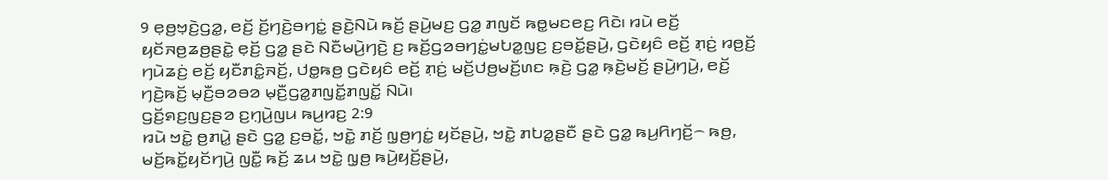9 ꤕ꤫ꤥ꤬ꤠ꤫ꤢꤧ꤬ꤞꤤ꤭, ꤕꤢꤩ꤬ ꤢꤩ꤬ꤚꤢꤧ꤬ꤋꤚꤢꤦ꤭ ꤔꤢꤧ꤬ꤡꤣꤧ ꤒꤢꤩ꤬ ꤔꤣꤧ꤬ꤗꤢ꤬ ꤞꤤ꤭ ꤊꤜꤢꤩ ꤒꤥ꤭ꤗꤢꤕꤢ꤬ ꤖꤢꤧ꤯ ꤙꤣꤧ ꤕꤢꤩ꤬ ꤟꤢꤩꤏꤥ꤬ꤘꤥ꤬ꤔꤢꤧ꤭ ꤕ꤫ꤢꤩ꤬ ꤞꤤ꤭ ꤔꤢꤧ ꤡꤢꤪꤗꤣꤧ꤬ꤚꤢꤧ꤬ ꤢ꤬ ꤒꤢꤩ꤬ꤞꤤꤋꤚꤢꤦ꤭ꤗꤝꤤ꤭ꤜꤢ꤬ ꤢ꤬ꤋꤢꤩ꤭ꤔꤣꤧ꤬, ꤞꤢꤧꤟꤢꤨ ꤕꤢꤩ꤬ ꤊ꤫ꤢꤦ꤬ ꤙꤥ꤬ꤢꤩ꤬ ꤚꤣꤧꤘꤢꤦ꤬ ꤕꤢꤩ꤬ ꤟꤢꤪꤊꤢꤨ꤭ꤏꤢꤩ꤬, ꤓꤥ꤭ꤒꤥ꤬ ꤞꤢꤧꤟꤢꤨ ꤕꤢꤩ꤬ ꤊ꤫ꤢꤦ꤬ ꤗꤢꤩ꤬ꤓꤥ꤬ꤗꤢꤩ꤬ꤛꤢ ꤒ꤫ꤢꤧ꤬ ꤞꤤ꤭ ꤒ꤫ꤢꤧ꤬ꤗꤢꤩ꤬ ꤔꤣꤧ꤬ꤚꤣꤧ꤬, ꤕꤢꤩ꤬ ꤚꤢꤧ꤬ꤒꤢꤩ꤬ ꤗ꤫ꤢꤪ꤬ꤋꤤꤋꤤ ꤗ꤫ꤢꤪ꤬ꤞꤤ꤭ꤊꤜꤢꤩ꤭ꤊꤜꤢꤩ꤭ ꤡꤣꤧ꤯
ꤞꤢꤩ꤬ꤎꤢ꤬ꤜꤢ꤬ꤔꤤ ꤢ꤬ꤚ꤫ꤣꤧ꤬ꤜꤣ ꤒꤣ꤬ꤙꤢ꤬ 2:9
ꤙꤣꤧ ꤠꤢꤧ꤭ ꤥ꤬ꤊꤣꤧ꤭ ꤔꤢꤧ ꤞꤤ꤭ ꤢ꤬ꤋꤢꤩ꤭, ꤠꤢꤧ꤭ ꤊꤢꤩ꤬ ꤜ꤫ꤥ꤬ꤚꤢꤦ꤭ ꤟꤢꤩꤔꤣꤧ꤬, ꤠꤢꤧ꤭ ꤊꤝꤤ꤭ꤔꤢꤪ ꤔꤢꤧ ꤞꤤ꤭ ꤒꤣ꤬ꤖꤚꤢꤩ꤬꤮ ꤒꤥ꤬, ꤗꤢꤩ꤬ꤒꤢꤩ꤭ꤟꤢꤩꤚꤣꤧ꤬ ꤜꤢꤪ꤭ ꤒꤢꤩ꤬ ꤘꤣ ꤠꤢꤧ꤭ ꤜ꤫ꤥ꤬ ꤒꤣꤧ꤬ꤟꤢꤩ꤬ꤔꤣꤧ꤬,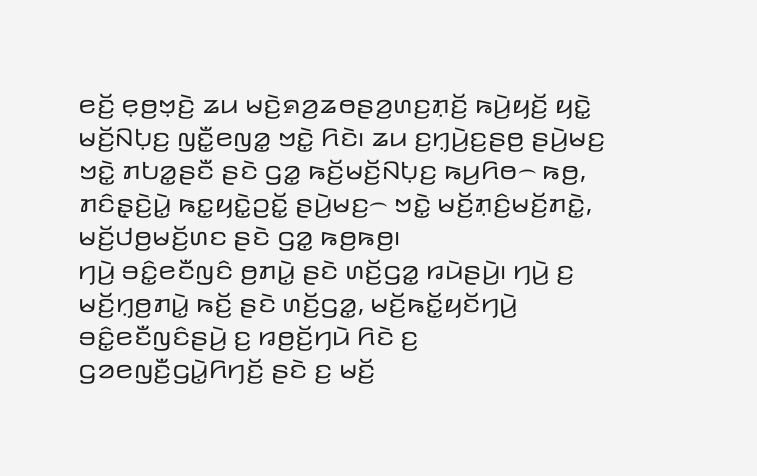ꤕꤢꤩ꤬ ꤕ꤫ꤥ꤬ꤠ꤫ꤢꤧ꤬ ꤘꤣ ꤗꤢꤧ꤬ꤎꤤ꤬ꤘꤥꤔꤤ꤬ꤛꤢ꤬ꤊ꤫ꤢꤩ꤬ ꤒꤣꤧ꤬ꤟꤢꤩ꤬ ꤟꤢꤧ꤭ ꤗꤢꤩ꤬ꤡꤝ꤫ꤢ꤬ ꤜꤢꤪ꤭ꤕꤜꤤ꤭ ꤠꤢꤧ꤭ ꤖꤢꤧ꤯ ꤘꤣ ꤢ꤬ꤚ꤫ꤣꤧ꤬ꤢ꤬ꤔꤥ꤬ ꤔꤣꤧ꤬ꤗꤢ꤬ ꤠꤢꤧ꤭ ꤊꤝꤤ꤭ꤔꤢꤪ ꤔꤢꤧ ꤞꤤ꤭ ꤒꤢꤩ꤬ꤗꤢꤩ꤬ꤡꤝ꤫ꤢ꤬ ꤒꤣ꤬ꤖꤥ꤮ ꤒꤥ꤬, ꤊꤢꤨꤔ꤫ꤢꤧ꤬ꤣꤧ꤭ ꤒꤢ꤭ꤟꤢꤧ꤭ꤑꤢꤩ꤭ ꤔꤣꤧ꤬ꤗꤢ꤬꤮ ꤠꤢꤧ꤭ ꤗꤢꤩ꤬ꤊ꤫ꤢꤨ꤬ꤗꤢꤩ꤬ꤊꤢꤧ꤭, ꤗꤢꤩ꤬ꤓꤥ꤬ꤗꤢꤩ꤬ꤛꤢ ꤔꤢꤧ ꤞꤤ꤭ ꤒꤥ꤬ꤒꤥ꤬꤯
ꤚꤣꤧ꤬ ꤋꤢꤨ꤭ꤕꤢꤪꤜꤢꤨ ꤥ꤬ꤊꤣꤧ꤭ ꤔꤢꤧ ꤛꤢꤩ꤬ꤞꤤ꤭ ꤙꤣꤧꤔꤣꤧ꤬꤯ ꤚꤣꤧ꤬ ꤢ꤬ ꤗꤢꤩ꤬ꤚ꤫ꤥ꤬ꤊꤣꤧ꤭ ꤒꤢꤩ꤬ ꤔꤢꤧ ꤛꤢꤩ꤬ꤞꤤ꤭, ꤗꤢꤩ꤬ꤒꤢꤩ꤭ꤟꤢꤩꤚꤣꤧ꤬ ꤋꤢꤨ꤭ꤕꤢꤪꤜꤢꤨꤔꤣꤧ꤬ ꤢ꤬ ꤙꤥ꤬ꤢꤩ꤬ꤚꤣꤧ ꤖꤢꤧ ꤢ꤬ ꤞꤤꤕꤜꤢꤪ꤬ꤞꤣꤧ꤭ꤖꤚꤢꤩ꤬ ꤔꤢꤧ ꤢ꤬ ꤗꤢꤩ꤬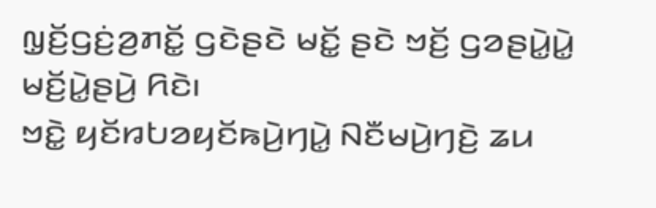ꤜ꤫ꤢꤩ꤬ꤞꤢꤦ꤬ꤤ꤬ꤊꤢꤩ꤭ ꤞꤢꤧꤔꤢꤧ ꤗꤢꤩ꤭ ꤔꤢꤧ ꤠꤢꤩ꤬ ꤞꤤꤔꤣꤧ꤭ꤣꤧ꤭ ꤗꤢꤩ꤬ꤣꤧ꤭ꤔꤣꤧ꤬ ꤖꤢꤧ꤯
ꤠꤢꤧ꤭ ꤟꤢꤩꤙꤝꤤꤟꤢꤩꤒꤣꤧ꤬ꤚꤣꤧ꤭ ꤡꤢꤪꤗꤣꤧ꤬ꤚꤢꤧ꤬ ꤘꤣ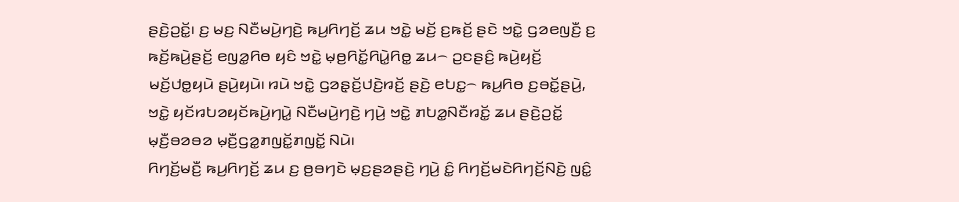ꤔꤢꤧ꤬ꤑꤢꤩ꤭꤯ ꤢ꤬ ꤗꤢ꤬ ꤡꤢꤪꤗꤣꤧ꤬ꤚꤢꤧ꤬ ꤒꤣ꤬ꤖꤚꤢꤩ꤬ ꤘꤣ ꤠꤢꤧ꤭ ꤗꤢꤩ꤬ ꤢ꤬ꤒꤢꤩ꤬ ꤔꤢꤧ ꤠꤢꤧ꤭ ꤞꤤꤕꤜꤢꤪ꤬ ꤢ꤬ ꤒꤢꤩ꤬ꤒꤣꤧ꤬ꤔꤢꤩ꤬ ꤕꤜꤤ꤭ꤖꤥ ꤟꤢꤨ ꤠꤢꤧ꤭ ꤗ꤫ꤥ꤬ꤖꤢꤩ꤭ꤖꤣꤧ꤭ꤖꤥ꤭ ꤘꤣ꤮ ꤑꤢꤔꤢꤨ꤬ ꤒꤣꤧ꤬ꤟꤢꤩ꤬ ꤗꤢꤩ꤬ꤓꤥ꤭ꤟꤣꤧ ꤔꤣꤧ꤬ꤟꤣꤧ꤯ ꤙꤣꤧ ꤠꤢꤧ꤭ ꤞꤤꤔ꤫ꤢꤩ꤬ꤓꤢꤧ꤬ꤙꤢꤩ꤬ ꤔꤢꤧ꤬ ꤕꤝꤢ꤭꤮ ꤒꤣ꤬ꤖꤥ ꤢ꤬ꤋꤢꤩ꤭ꤔꤣꤧ꤬, ꤠꤢꤧ꤭ ꤟꤢꤩꤙꤝꤤꤟꤢꤩꤒꤣꤧ꤬ꤚꤣꤧ꤭ ꤡꤢꤪꤗꤣꤧ꤬ꤚꤢꤧ꤬ ꤚꤣꤧ꤬ ꤠꤢꤧ꤭ ꤊꤝꤤ꤭ꤡꤢꤪꤙꤢꤩ꤭ ꤘꤣ ꤔꤢꤧ꤬ꤑꤢꤩ꤭ ꤗ꤫ꤢꤪ꤬ꤋꤤꤋꤤ ꤗ꤫ꤢꤪ꤬ꤞꤤ꤭ꤊꤜꤢꤩ꤭ꤊꤜꤢꤩ꤭ ꤡꤣꤧ꤯
ꤖꤚꤢꤩ꤬ꤗꤢꤪ꤬ ꤒꤣ꤬ꤖꤚꤢꤩ꤬ ꤘꤣ ꤢ꤬ ꤥ꤬ꤋꤚꤢꤧ ꤗ꤫ꤢ꤬ꤔꤤꤔꤢꤧ꤬ ꤚꤣꤧ꤬ ꤢꤨ꤭ ꤖꤚꤢꤩ꤬ꤗꤢꤧꤖꤚꤢꤩ꤬ꤡꤢꤧ꤬ ꤜꤢꤨ꤭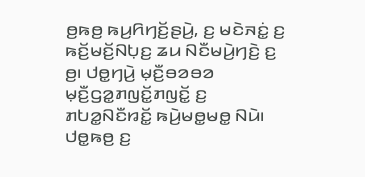ꤥ꤬ꤒꤥ꤬ ꤒꤣ꤬ꤖꤚꤢꤩ꤬ꤔꤣꤧ꤬, ꤢ꤬ ꤗꤢꤧꤏꤢꤦ꤭ ꤢ꤬ ꤒꤢꤩ꤬ꤗꤢꤩ꤬ꤡꤝ꤫ꤢ꤬ ꤘꤣ ꤡꤢꤪꤗꤣꤧ꤬ꤚꤢꤧ꤬ ꤢ꤬ ꤥ꤬꤯ ꤓꤥ꤭ꤚꤣꤧ꤬ ꤗ꤫ꤢꤪ꤬ꤋꤤꤋꤤ ꤗ꤫ꤢꤪ꤬ꤞꤤ꤭ꤊꤜꤢꤩ꤭ꤊꤜꤢꤩ꤭ ꤢ꤬ ꤊꤝꤤ꤭ꤡꤢꤪꤙꤢꤩ꤭ ꤒꤣꤧ꤬ꤗꤥ꤭ꤗꤥ꤭ ꤡꤣꤧ꤯ ꤓꤥ꤭ꤒꤥ꤬ ꤢ꤬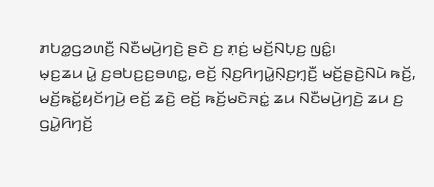ꤊꤝꤤ꤭ꤞꤤꤛꤢꤪ꤬ ꤡꤢꤪꤗꤣꤧ꤬ꤚꤢꤧ꤬ ꤔꤢꤧ ꤢ꤬ ꤊ꤫ꤢꤦ꤬ ꤗꤢꤩ꤬ꤡꤝ꤫ꤢ꤬ ꤜꤢꤨ꤭꤯
ꤗ꤫ꤢ꤬ꤘꤣ ꤣꤧ꤭ ꤢ꤬ꤋꤝꤢ꤬ꤢ꤬ꤋꤛꤢ꤭, ꤕꤢꤩ꤬ ꤡ꤫ꤢ꤬ꤖꤚꤣꤧ꤭ꤡ꤫ꤢ꤬ꤚ꤫ꤢꤪ꤬ ꤗꤢꤩ꤬ꤔꤢꤧ꤬ꤡꤣꤧ ꤒꤢꤩ꤬, ꤗꤢꤩ꤬ꤒꤢꤩ꤭ꤟꤢꤩꤚꤣꤧ꤬ ꤕꤢꤩ꤬ ꤘꤢꤧ꤬ ꤕꤢꤩ꤬ ꤒꤢꤩ꤬ꤗꤢꤧꤏꤢꤦ꤭ ꤘꤣ ꤡꤢꤪꤗꤣꤧ꤬ꤚꤢꤧ꤬ ꤘꤣ ꤢ꤬ ꤞꤣꤧ꤭ꤖꤚꤢꤩ꤬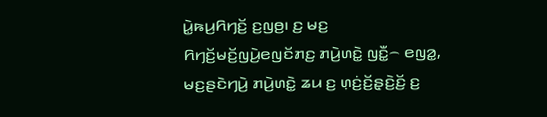ꤣꤧ꤭ꤒꤣ꤬ꤖꤚꤢꤩ꤬ ꤢ꤬ꤜꤥ꤬꤯ ꤢ꤬ ꤗꤢ꤬ ꤖꤚꤢꤩ꤬ꤗꤢꤩ꤬ꤜꤣꤧ꤬ꤕꤜꤢꤩꤊꤢ꤬ ꤊꤣꤧ꤬ꤛꤢꤧ꤭ ꤜꤢꤪ꤭꤮ ꤕꤜꤤ꤭, ꤗꤢ꤬ꤔꤢꤧꤚꤣꤧ꤬ ꤊꤣꤧ꤬ꤛꤢꤧ꤭ ꤘꤣ ꤢ꤬ ꤛ꤫ꤢꤦ꤬ꤢꤩ꤬ꤔ꤫ꤢꤧ꤬ꤢꤩ꤬ ꤢ꤬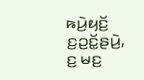ꤒꤣꤧ꤬ꤟꤢꤩ꤬ ꤢ꤬ꤑꤢꤩ꤭ꤔꤣꤧ꤬, ꤢ꤬ ꤗꤢ꤬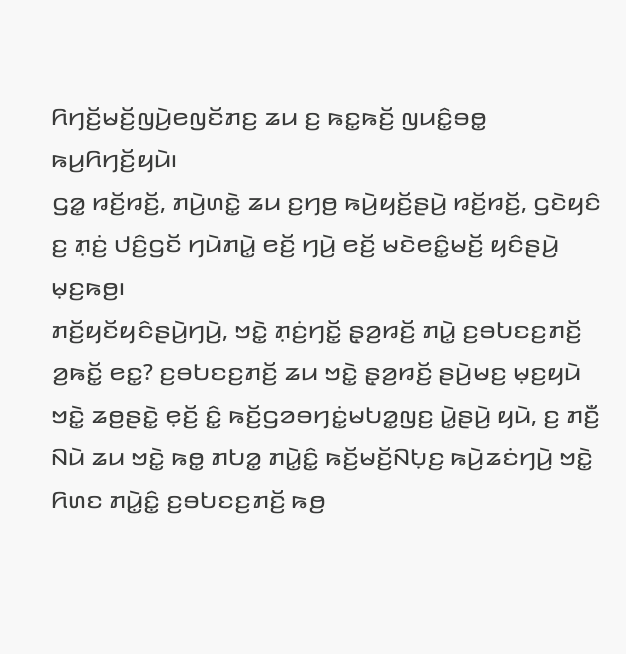ꤖꤚꤢꤩ꤬ꤗꤢꤩ꤬ꤜꤣꤧ꤬ꤕꤜꤢꤩꤊꤢ꤬ ꤘꤣ ꤢ꤬ ꤒꤢ꤭ꤒꤢꤩ꤬ ꤜꤣꤢꤨ꤭ꤋꤥ꤭ ꤒꤣ꤬ꤖꤚꤢꤩ꤬ꤟꤣꤧ꤯
ꤞꤤ꤭ ꤙꤢꤩ꤬ꤙꤢꤩ꤬, ꤊꤣꤧ꤬ꤛꤢꤧ꤭ ꤘꤣ ꤢ꤬ꤚꤥ꤬ ꤒꤣꤧ꤬ꤟꤢꤩ꤬ꤔꤣꤧ꤬ ꤙꤢꤩ꤬ꤙꤢꤩ꤬, ꤞꤢꤧꤟꤢꤨ ꤢ꤬ ꤊ꤫ꤢꤦ꤬ ꤓꤢꤨ꤬ꤞꤢꤩ ꤚꤣꤧꤊꤣꤧ꤭ ꤕꤢꤩ꤬ ꤚꤣꤧ꤬ ꤕꤢꤩ꤬ ꤗꤢꤧꤕꤢꤨ꤭ꤗꤢꤩ꤬ ꤟꤢꤨꤔꤣꤧ꤬ ꤗ꤫ꤢ꤬ꤒꤥ꤬꤯
ꤊꤢꤩ꤬ꤟꤢꤩꤟꤢꤨꤔꤣꤧ꤬ꤚꤣꤧ꤬, ꤠꤢꤧ꤭ ꤊ꤫ꤢꤦ꤬ꤚꤢꤩ꤭ ꤔ꤫ꤤ꤬ꤙꤢꤩ꤬ ꤊꤣꤧ꤭ ꤢ꤬ꤋꤝꤢꤢ꤬ꤊꤢꤩ꤬ ꤤ꤬ꤒꤢꤩ꤭ ꤕꤢ꤭? ꤢ꤬ꤋꤝꤢꤢ꤬ꤊꤢꤩ꤬ ꤘꤣ ꤠꤢꤧ꤭ ꤔ꤫ꤤ꤬ꤙꤢꤩ꤬ ꤔꤣꤧ꤬ꤗꤢ꤬ ꤗ꤫ꤢ꤬ꤟꤣꤧ ꤠꤢꤧ꤭ ꤘꤥ꤬ꤔꤢꤧ꤭ ꤕ꤫ꤢꤩ꤬ ꤢꤨ꤭ ꤒꤢꤩ꤬ꤞꤤꤋꤚꤢꤦ꤭ꤗꤝꤤ꤭ꤜꤢ꤬ ꤣꤧ꤭ꤔꤣꤧ꤬ ꤟꤣꤧ, ꤢ꤬ ꤊꤢꤪ꤬ ꤡꤣꤧ ꤘꤣ ꤠꤢꤧ꤭ ꤒꤥ꤭ ꤊꤝꤤ꤭ ꤊꤣꤧ꤭ꤢꤨ꤭ ꤒꤢꤩ꤬ꤗꤢꤩ꤬ꤡꤝ꤫ꤢ꤬ ꤒꤣꤧ꤬ꤘꤢꤦꤚꤣꤧ꤬ ꤠꤢꤧ꤭ ꤖꤛꤢ ꤊꤣꤧ꤭ꤢꤨ꤭ ꤢ꤬ꤋꤝꤢꤢ꤬ꤊꤢꤩ꤬ ꤒꤥ꤬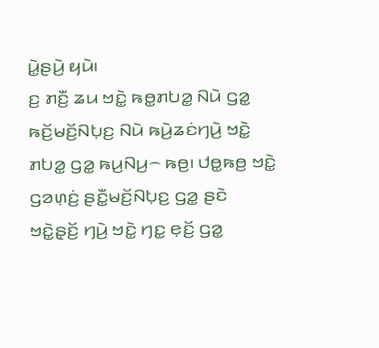ꤣꤧ꤭ꤔꤣꤧ꤬ ꤟꤣꤧ꤯
ꤢ꤬ ꤊꤢꤪ꤬ ꤘꤣ ꤠꤢꤧ꤭ ꤒꤥ꤭ꤊꤝꤤ꤭ ꤡꤣꤧ ꤞꤤ꤭ ꤒꤢꤩ꤬ꤗꤢꤩ꤬ꤡꤝ꤫ꤢ꤬ ꤡꤣꤧ ꤒꤣꤧ꤬ꤘꤢꤦꤚꤣꤧ꤬ ꤠꤢꤧ꤭ ꤊꤝꤤ꤭ ꤞꤤ꤭ ꤒꤣ꤬ꤡꤣ꤬꤮ ꤒꤥ꤬꤯ ꤓꤥ꤭ꤒꤥ꤬ ꤠꤢꤧ꤭ ꤞꤤꤛ꤫ꤢꤦ꤬ ꤔꤢꤪ꤭ꤗꤢꤩ꤬ꤡꤝ꤫ꤢ꤬ ꤞꤤ꤭ ꤔꤢꤧ ꤠꤢꤧ꤭ꤔ꤫ꤢꤩ꤬ ꤚꤣꤧ꤬ ꤠꤢꤧ꤭ ꤚꤢ꤭ ꤕ꤫ꤢꤩ꤬ ꤞꤤ꤭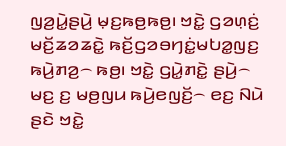ꤜꤤ꤬ꤣꤧ꤭ꤔꤣꤧ꤬ ꤗ꤫ꤢ꤬ꤒꤥ꤬ꤒꤥ꤬꤯ ꤠꤢꤧ꤭ ꤞꤤꤛ꤫ꤢꤦ꤬ ꤗꤢꤩ꤬ꤘꤤꤘꤢꤧ꤭ ꤒꤢꤩ꤬ꤞꤤꤋꤚꤢꤦ꤭ꤗꤝꤤ꤭ꤜꤢ꤬ ꤒꤣꤧ꤬ꤊꤤ꤬꤮ ꤒꤥ꤬꤯ ꤠꤢꤧ꤭ ꤞꤣꤧ꤭ꤊꤢꤧ꤭ ꤔꤣꤧ꤬꤮ ꤗꤢ꤬ ꤢ꤬ ꤗꤥ꤬ꤜꤣ ꤒꤣꤧ꤬ꤕꤜꤢꤩ꤬꤮ ꤕꤢ꤬ ꤡꤣꤧ ꤔꤢꤧ ꤠꤢꤧ꤭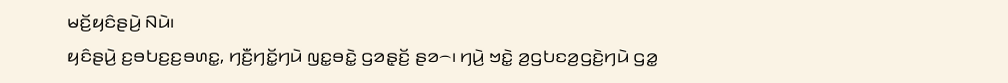ꤗꤢꤩ꤬ꤟꤢꤨꤔꤣꤧ꤬ ꤡꤣꤧ꤯
ꤟꤢꤨꤔꤣꤧ꤬ ꤢ꤬ꤋꤝꤢ꤬ꤢ꤬ꤋꤛꤢ꤭, ꤚꤢꤪ꤬ꤚꤢꤩ꤭ꤚꤣꤧ ꤜꤢ꤭ꤋꤢꤧ꤭ ꤞꤤꤔ꤫ꤢꤩ꤬ ꤔꤤ꤮꤯ ꤚꤣꤧ꤬ ꤠꤢꤧ꤭ ꤤ꤬ꤞꤝꤢꤤ꤬ꤞꤢꤧ꤬ꤚꤣꤧ ꤞꤤ꤭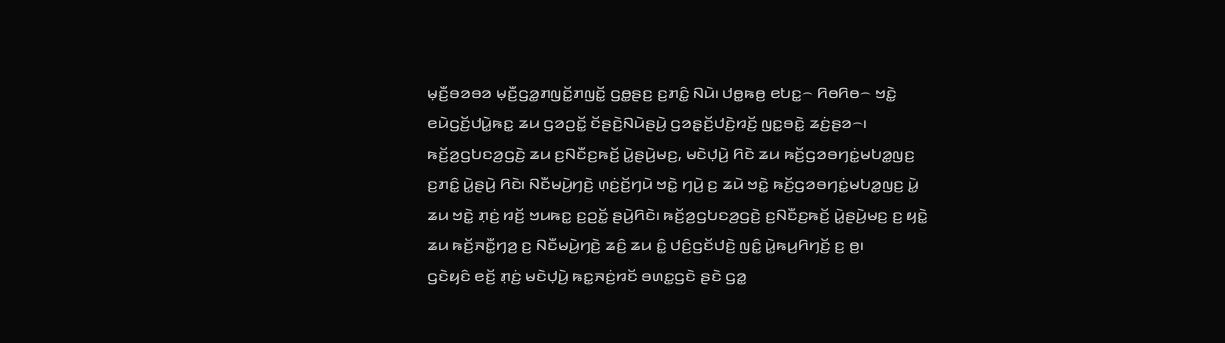ꤗ꤫ꤢꤪ꤬ꤋꤤꤋꤤ ꤗ꤫ꤢꤪ꤬ꤞꤤ꤭ꤊꤜꤢꤩ꤭ꤊꤜꤢꤩ꤭ ꤞꤥ꤭ꤔꤢ꤬ ꤢ꤬ꤊꤢꤨ꤭ ꤡꤣꤧ꤯ ꤓꤥ꤭ꤒꤥ꤬ ꤕꤝꤢ꤭꤮ ꤖꤥꤖꤥ꤮ ꤠꤢꤧ꤭ ꤕꤣꤧꤞꤢꤩ꤬ꤓꤣꤧ꤭ꤒꤢ꤭ ꤘꤣ ꤞꤤꤑꤢꤩ꤭ ꤢꤩꤔꤢꤧ꤬ꤡꤣꤧꤔꤣꤧ꤬ ꤞꤤꤔ꤫ꤢꤩ꤬ꤓꤢꤧ꤬ꤙꤢꤩ꤬ ꤜꤢ꤭ꤋꤢꤧ꤭ ꤘꤢꤦ꤬ꤔꤤ꤮꤯
ꤒꤢꤩ꤬ꤤ꤬ꤞꤝꤢꤤ꤬ꤞꤢꤧ꤬ ꤘꤣ ꤢ꤬ꤡꤢꤪꤢ꤬ꤒꤢꤩ꤬ ꤣꤧ꤭ꤔꤣꤧ꤬ꤗꤢ꤬, ꤗꤢꤧꤓ꤫ꤣꤧ꤬ ꤖꤢꤧ ꤘꤣ ꤒꤢꤩ꤬ꤞꤤꤋꤚꤢꤦ꤭ꤗꤝꤤ꤭ꤜꤢ꤬ ꤢ꤬ꤊꤢꤨ꤭ ꤣꤧ꤭ꤔꤣꤧ꤬ ꤖꤢꤧ꤯ ꤡꤢꤪꤗꤣꤧ꤬ꤚꤢꤧ꤬ ꤛ꤫ꤢꤦ꤬ꤢꤩ꤬ꤚꤣꤧ ꤠꤢꤧ꤭ ꤚꤣꤧ꤬ ꤢ꤬ ꤘꤣꤧ ꤠꤢꤧ꤭ ꤒꤢꤩ꤬ꤞꤤꤋꤚꤢꤦ꤭ꤗꤝꤤ꤭ꤜꤢ꤬ ꤣꤧ꤭ ꤘꤣ ꤠꤢꤧ꤭ ꤊ꤫ꤢꤦ꤬ ꤙꤢꤩ꤬ ꤠꤣꤒꤢ꤭ ꤢ꤬ꤑꤢꤩ꤭ ꤔꤣꤧ꤬ꤖꤢꤧ꤯ ꤒꤢꤩ꤬ꤤ꤬ꤞꤝꤢꤤ꤬ꤞꤢꤧ꤬ ꤢ꤬ꤡꤢꤪꤢ꤬ꤒꤢꤩ꤬ ꤣꤧ꤭ꤔꤣꤧ꤬ꤗꤢ꤬ ꤢ꤬ ꤟꤢꤧ꤭ ꤘꤣ ꤒꤢꤩ꤬ꤏꤢꤪ꤭ꤚꤤ꤬ ꤢ꤬ ꤡꤢꤪꤗꤣꤧ꤬ꤚꤢꤧ꤬ ꤘꤢꤨ꤬ ꤘꤣ ꤢꤨ꤭ ꤓꤢꤨ꤬ꤞꤢꤩꤓꤢꤧ꤬ ꤜꤢꤨ꤭ ꤣꤧ꤭ꤒꤣ꤬ꤖꤚꤢꤩ꤬ ꤢ꤬ ꤥ꤬꤯
ꤞꤢꤧꤟꤢꤨ ꤕꤢꤩ꤬ ꤊ꤫ꤢꤦ꤬ ꤗꤢꤧꤓ꤫ꤣꤧ꤬ ꤒꤢ꤭ꤏꤢꤦ꤬ꤙꤢꤩ ꤋꤛꤢ꤭ꤞꤢꤧ ꤔꤢꤧ ꤞꤤ꤭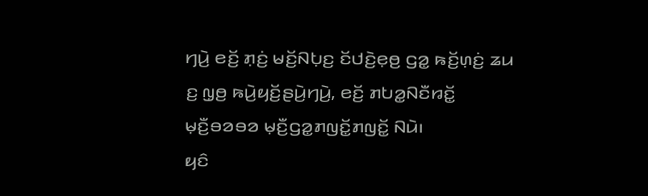ꤚꤣꤧ꤬ ꤕꤢꤩ꤬ ꤊ꤫ꤢꤦ꤬ ꤗꤢꤩ꤬ꤡꤝ꤫ꤢ꤬ ꤢꤩꤓꤢꤧ꤬ꤕ꤫ꤥ꤬ ꤞꤤ꤭ ꤒꤢꤩ꤬ꤛ꤫ꤢꤦ꤬ ꤘꤣ ꤢ꤬ ꤜ꤫ꤥ꤬ ꤒꤣꤧ꤬ꤟꤢꤩ꤬ꤔꤣꤧ꤬ꤚꤣꤧ꤬, ꤕꤢꤩ꤬ ꤊꤝꤤ꤭ꤡꤢꤪꤙꤢꤩ꤭ ꤗ꤫ꤢꤪ꤬ꤋꤤꤋꤤ ꤗ꤫ꤢꤪ꤬ꤞꤤ꤭ꤊꤜꤢꤩ꤭ꤊꤜꤢꤩ꤭ ꤡꤣꤧ꤯
ꤟꤢꤨ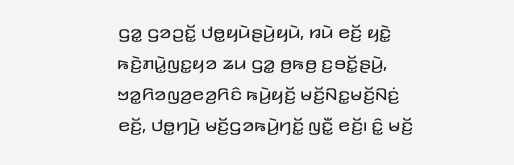ꤞꤤ꤭ ꤞꤤꤑꤢꤩ꤭ ꤓꤥ꤭ꤟꤣꤧꤔꤣꤧ꤬ꤟꤣꤧ, ꤙꤣꤧ ꤕꤢꤩ꤬ ꤟꤢꤧ꤭ ꤒꤢꤧ꤬ꤊꤣꤧ꤭ꤜꤢ꤭ꤟꤤ ꤘꤣ ꤞꤤ꤭ ꤥ꤬ꤒꤥ꤬ ꤢ꤬ꤋꤢꤩ꤭ꤔꤣꤧ꤬, ꤠꤤ꤭ꤖꤤꤜꤤ꤬ꤕꤤ꤬ꤖꤢꤨ ꤒꤣꤧ꤬ꤟꤢꤩ꤬ ꤗꤢꤩ꤬ꤡꤢ꤭ꤗꤢꤩ꤬ꤡꤢꤦ꤬ ꤕꤢꤩ꤬, ꤓꤥ꤭ꤚꤣꤧ꤬ ꤗꤢꤩ꤬ꤞꤤꤒꤣꤧ꤬ꤚꤢꤩ꤭ ꤜꤢꤪ꤭ ꤕꤢꤩ꤬꤯ ꤢꤨ꤭ ꤗꤢꤩ꤬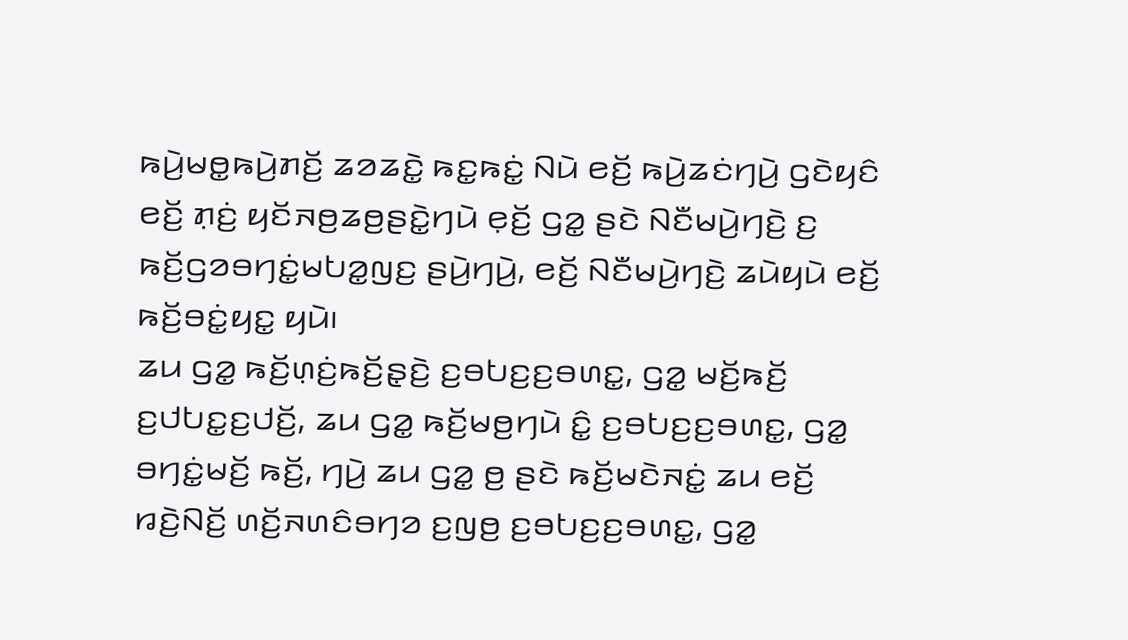ꤒꤣꤧ꤬ꤗꤥ꤭ꤒꤣꤧ꤬ꤊꤢꤩ꤬ ꤘꤤꤘꤢꤧ꤭ ꤒꤢ꤭ꤒꤢꤦ꤭ ꤡꤣꤧ ꤕꤢꤩ꤬ ꤒꤣꤧ꤬ꤘꤢꤦꤚꤣꤧ꤬ ꤞꤢꤧꤟꤢꤨ ꤕꤢꤩ꤬ ꤊ꤫ꤢꤦ꤬ ꤟꤢꤩꤏꤥ꤬ꤘꤥ꤬ꤔꤢꤧ꤭ꤚꤣꤧ ꤕ꤫ꤢꤩ꤬ ꤞꤤ꤭ ꤔꤢꤧ ꤡꤢꤪꤗꤣꤧ꤬ꤚꤢꤧ꤬ ꤢ꤬ ꤒꤢꤩ꤬ꤞꤤꤋꤚꤢꤦ꤭ꤗꤝꤤ꤭ꤜꤢ꤬ ꤔꤣꤧ꤬ꤚꤣꤧ꤬, ꤕꤢꤩ꤬ ꤡꤢꤪꤗꤣꤧ꤬ꤚꤢꤧ꤬ ꤘꤣꤧꤟꤣꤧ ꤕꤢꤩ꤬ ꤒꤢꤩ꤬ꤋꤢꤦ꤭ꤟꤢ꤭ ꤟꤣꤧ꤯
ꤘꤣ ꤞꤤ꤭ ꤒꤢꤩ꤬ꤛ꤫ꤢꤦ꤬ꤒꤢꤩ꤬ꤔ꤫ꤢꤧ꤬ ꤢ꤬ꤋꤝꤢ꤬ꤢ꤬ꤋꤛꤢ꤭, ꤞꤤ꤭ ꤗꤢꤩ꤬ꤒꤢꤩ꤬ ꤢ꤬ꤓꤝꤢ꤭ꤢ꤬ꤓꤢꤩ꤬, ꤘꤣ ꤞꤤ꤭ ꤒꤢꤩ꤬ꤗꤥ꤬ꤚꤣꤧ ꤢꤨ꤭ ꤢ꤬ꤋꤝꤢ꤬ꤢ꤬ꤋꤛꤢ꤭, ꤞꤤ꤭ ꤋꤚꤢꤦ꤭ꤗꤢꤩ꤬ ꤒꤢꤩ꤬, ꤚꤣꤧ꤬ ꤘꤣ ꤞꤤ꤭ ꤥ꤬ ꤔꤢꤧ ꤒꤢꤩ꤬ꤗꤢꤧꤏꤢꤦ꤭ ꤘꤣ ꤕꤢꤩ꤬ ꤙꤢꤧ꤬ꤡꤢꤩ꤬ ꤛꤢꤩ꤬ꤏꤛꤢꤨꤋꤚꤤ ꤢ꤬ꤜꤥ꤬ ꤢ꤬ꤋꤝꤢ꤬ꤢ꤬ꤋꤛꤢ꤭, ꤞꤤ꤭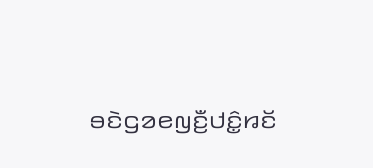ꤋꤢꤧꤞꤤꤕꤜꤢꤪ꤬ꤓꤢꤨ꤭ꤙꤢꤩ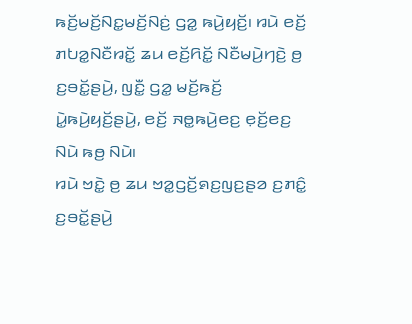ꤒꤢꤩ꤬ꤗꤢꤩ꤬ꤡꤢ꤭ꤗꤢꤩ꤬ꤡꤢꤦ꤬ ꤞꤤ꤭ ꤒꤣꤧ꤬ꤟꤢꤩ꤬꤯ ꤙꤣꤧ ꤕꤢꤩ꤬ ꤊꤝꤤ꤭ꤡꤢꤪꤙꤢꤩ꤭ ꤘꤣ ꤕꤢꤩ꤬ꤖꤢꤩ꤭ ꤡꤢꤪꤗꤣꤧ꤬ꤚꤢꤧ꤬ ꤥ꤬ ꤢ꤬ꤋꤢꤩ꤭ꤔꤣꤧ꤬, ꤜꤢꤪ꤭ ꤞꤤ꤭ ꤗꤢꤩ꤬ꤒꤢꤩ꤬ ꤣꤧ꤭ꤒꤣꤧ꤬ꤟꤢꤩ꤬ꤔꤣꤧ꤬, ꤕꤢꤩ꤬ ꤏꤥ꤭ꤒꤣꤧ꤬ꤕꤢ꤬ ꤕ꤫ꤢꤩ꤬ꤕꤢ꤬ ꤡꤣꤧ ꤒꤥ꤬ ꤡꤣꤧ꤯
ꤙꤣꤧ ꤠꤢꤧ꤭ ꤥ꤬ ꤘꤣ ꤠꤤ꤭ꤞꤢꤩ꤬ꤎꤢ꤬ꤜꤢ꤬ꤔꤤ ꤢ꤬ꤊꤢꤨ꤭ ꤢ꤬ꤋꤢꤩ꤭ꤔꤣꤧ꤬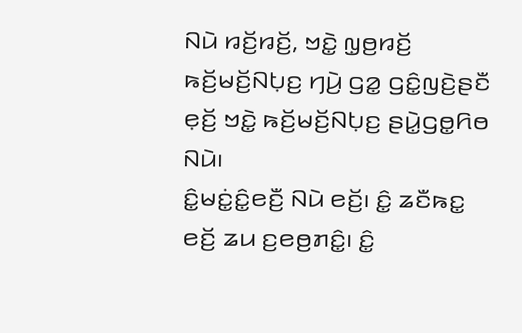ꤡꤣꤧ ꤙꤢꤩ꤬ꤙꤢꤩ꤬, ꤠꤢꤧ꤭ ꤜ꤫ꤥ꤬ꤙꤢꤩ꤬ ꤒꤢꤩ꤬ꤗꤢꤩ꤬ꤡꤝ꤫ꤢ꤬ ꤚꤣꤧ꤬ ꤞꤤ꤭ ꤞꤢꤨ꤭ꤜꤢꤧ꤬ꤔꤢꤪ ꤕ꤫ꤢꤩ꤬ ꤠꤢꤧ꤭ ꤒꤢꤩ꤬ꤗꤢꤩ꤬ꤡꤝ꤫ꤢ꤬ ꤔꤣꤧ꤭ꤞꤥ꤭ꤖꤥ ꤡꤣꤧ꤯
ꤢꤨ꤭ꤗꤢꤦ꤭ꤢꤨ꤭ꤕꤢꤪ꤬ ꤡꤣꤧ ꤕꤢꤩ꤬꤯ ꤢꤨ꤭ ꤘꤢꤪꤒꤢ꤭ ꤕꤢꤩ꤬ ꤘꤣ ꤢ꤬ꤕꤥ꤬ꤊꤢꤨ꤭꤯ ꤢꤨ꤭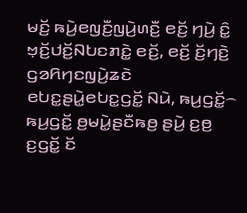ꤗꤢꤩ꤬ ꤒꤣꤧ꤬ꤕꤜꤢꤪ꤬ꤜꤣꤧ꤬ꤛꤢꤪ꤬ ꤕꤢꤩ꤬ ꤚꤣꤧ꤬ ꤢꤨ꤭ ꤠ꤫ꤢꤩ꤬ꤓꤢꤩ꤬ꤡꤝꤢꤊꤢꤧ꤭ ꤕꤢꤩ꤬, ꤕꤢꤩ꤬ ꤢꤩ꤬ꤚꤢꤧ꤬ ꤞꤤꤖꤚꤢꤜꤣꤧ꤬ꤘꤢꤧ ꤕꤝꤢ꤭ꤔꤣꤧ꤭ꤕꤝꤢ꤭ꤞꤢꤩ꤭ ꤡꤣꤧ, ꤒꤣ꤬ꤞꤢꤩ꤭꤮ ꤒꤣ꤬ꤞꤢꤩ꤭ ꤥ꤬ꤗꤣꤧ꤭ꤔꤢꤪꤒꤥ꤬ ꤔꤣꤧ꤬ ꤢ꤬ꤥ꤬ ꤢ꤬ꤞꤢꤩ꤭ ꤢꤩ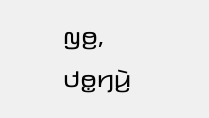ꤜꤥ꤬, ꤓꤥ꤭ꤚꤣꤧ꤬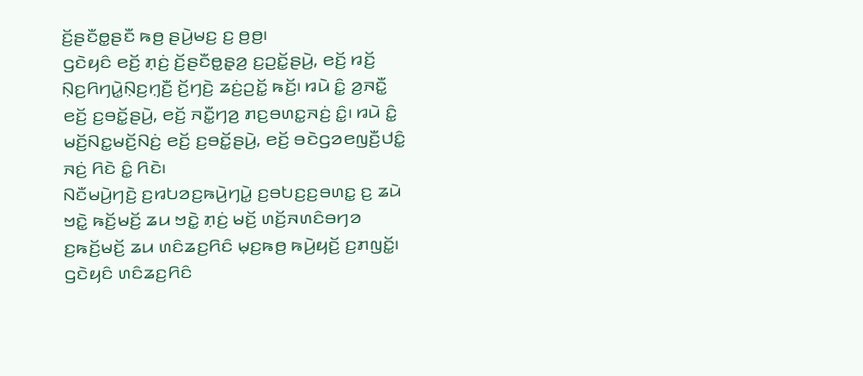ꤢꤩ꤬ꤔꤢꤪꤥ꤭ꤔꤢꤪ ꤒꤥ꤬ ꤔꤣꤧ꤬ꤗꤢ꤬ ꤢ꤬ ꤥ꤬ꤥ꤬꤯
ꤞꤢꤧꤟꤢꤨ ꤕꤢꤩ꤬ ꤊ꤫ꤢꤦ꤬ ꤢꤩ꤬ꤔꤢꤪꤥ꤭ꤔ꤫ꤤ꤬ ꤢ꤬ꤑꤢꤩ꤭ꤔꤣꤧ꤬, ꤕꤢꤩ꤬ ꤙꤢꤩ꤬ ꤡ꤫ꤢ꤬ꤖꤚꤣꤧ꤭ꤡ꤫ꤢ꤬ꤚ꤫ꤢꤪ꤬ ꤢꤩ꤬ꤚꤢꤧ꤬ ꤘꤢꤦ꤬ꤑꤢꤩ꤭ ꤒꤢꤩ꤬꤯ ꤙꤣꤧ ꤢꤨ꤭ ꤤ꤬ꤏꤢꤪ꤭ ꤕꤢꤩ꤬ ꤢ꤬ꤋꤢꤩ꤭ꤔꤣꤧ꤬, ꤕꤢꤩ꤬ ꤏꤢꤪ꤭ꤚꤤ꤬ ꤊꤢ꤬ꤋꤛꤢ꤭ꤏꤢꤦ꤬ ꤢꤨ꤭꤯ ꤙꤣꤧ ꤢꤨ꤭ ꤗꤢꤩ꤬ꤡꤢ꤭ꤗꤢꤩ꤬ꤡꤢꤦ꤬ ꤕꤢꤩ꤬ ꤢ꤬ꤋꤢꤩ꤭ꤔꤣꤧ꤬, ꤕꤢꤩ꤬ ꤋꤢꤧꤞꤤꤕꤜꤢꤪ꤬ꤓꤢꤨ꤭ ꤏꤢꤦ꤬ ꤖꤢꤧ ꤢꤨ꤭ ꤖꤢꤧ꤯
ꤡꤢꤪꤗꤣꤧ꤬ꤚꤢꤧ꤬ ꤢ꤬ꤙꤝꤤꤢ꤬ꤒꤣꤧ꤬ꤚꤣꤧ꤭ ꤢ꤬ꤋꤝꤢ꤬ꤢ꤬ꤋꤛꤢ꤭ ꤢ꤬ ꤘꤣꤧ ꤠꤢꤧ꤭ ꤒꤢꤩ꤬ꤗꤢꤩ꤬ ꤘꤣ ꤠꤢꤧ꤭ ꤊ꤫ꤢꤦ꤬ ꤗꤢꤩ꤬ ꤛꤢꤩ꤬ꤏꤛꤢꤨꤋꤚꤤ ꤢ꤬ꤒꤢꤩ꤬ꤗꤢꤩ꤬ ꤘꤣ ꤛꤢꤨꤘꤢ꤬ꤖꤢꤨ ꤗ꤫ꤢ꤬ꤒꤥ꤬ ꤒꤣꤧ꤬ꤟꤢꤩ꤬ ꤢ꤬ꤊꤜꤢꤩ꤭꤯ ꤞꤢꤧꤟꤢꤨ ꤛꤢꤨꤘꤢ꤬ꤖꤢꤨ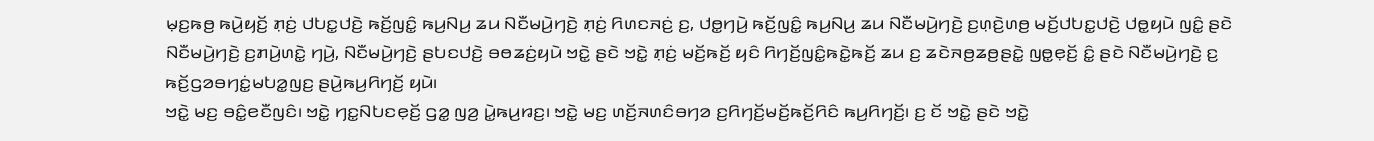ꤗ꤫ꤢ꤬ꤒꤥ꤬ ꤒꤣꤧ꤬ꤟꤢꤩ꤬ ꤊ꤫ꤢꤦ꤬ ꤓꤝꤢ꤭ꤓꤢꤧ꤬ ꤒꤢꤩ꤬ꤜꤢꤨ꤭ ꤒꤣ꤬ꤡꤣ꤬ ꤘꤣ ꤡꤢꤪꤗꤣꤧ꤬ꤚꤢꤧ꤬ ꤊ꤫ꤢꤦ꤬ ꤖꤛꤢꤏꤢꤦ꤬ ꤢ꤬, ꤓꤥ꤭ꤚꤣꤧ꤬ ꤒꤢꤩ꤬ꤜꤢꤨ꤭ ꤒꤣ꤬ꤡꤣ꤬ ꤘꤣ ꤡꤢꤪꤗꤣꤧ꤬ꤚꤢꤧ꤬ ꤢ꤬ꤛ꤫ꤢꤧ꤬ꤛꤥ꤬ ꤗꤢꤩ꤬ꤓꤝꤢ꤭ꤓꤢꤧ꤬ ꤓꤥ꤭ꤟꤣꤧ ꤜꤢꤨ꤭ ꤔꤢꤧ ꤡꤢꤪꤗꤣꤧ꤬ꤚꤢꤧ꤬ ꤢ꤬ꤊꤣꤧ꤬ꤛꤢꤧ꤭ ꤚꤣꤧ꤬, ꤡꤢꤪꤗꤣꤧ꤬ꤚꤢꤧ꤬ ꤔꤝꤢꤓꤢꤧ꤬ ꤋꤥꤘꤢꤦ꤬ꤟꤣꤧ ꤠꤢꤧ꤭ ꤔꤢꤧ ꤠꤢꤧ꤭ ꤊ꤫ꤢꤦ꤬ ꤗꤢꤩ꤬ꤒꤢꤩ꤬ ꤟꤢꤨ ꤖꤚꤢꤩ꤬ꤜꤢꤨ꤭ꤒꤢꤧ꤭ꤒꤢꤩ꤬ ꤘꤣ ꤢ꤬ ꤘꤢꤧꤏꤥ꤬ꤘꤥ꤬ꤔꤢꤧ꤭ ꤜꤥ꤭ꤕ꤫ꤢꤩ꤬ ꤢꤨ꤭ ꤔꤢꤧ ꤡꤢꤪꤗꤣꤧ꤬ꤚꤢꤧ꤬ ꤢ꤬ ꤒꤢꤩ꤬ꤞꤤꤋꤚꤢꤦ꤭ꤗꤝꤤ꤭ꤜꤢ꤬ ꤔꤣꤧ꤬ꤒꤣ꤬ꤖꤚꤢꤩ꤬ ꤟꤣꤧ꤯
ꤠꤢꤧ꤭ ꤗꤢ꤬ ꤋꤢꤨ꤭ꤕꤢꤪꤜꤢꤨ꤯ ꤠꤢꤧ꤭ ꤚꤢ꤭ꤡꤝꤢꤕ꤫ꤢꤩ꤬ ꤞꤤ꤭ ꤜꤤ꤬ ꤣꤧ꤭ꤒꤣ꤬ꤙꤢ꤬꤯ ꤠꤢꤧ꤭ ꤗꤢ꤬ ꤛꤢꤩ꤬ꤏꤛꤢꤨꤋꤚꤤ ꤢ꤬ꤖꤚꤢꤩ꤬ꤗꤢꤩ꤬ꤒꤢꤩ꤬ꤖꤢꤨ ꤒꤣ꤬ꤖꤚꤢꤩ꤬꤯ ꤢ꤬ ꤢꤩ ꤠꤢꤧ꤭ ꤔꤢꤧ ꤠꤢꤧ꤭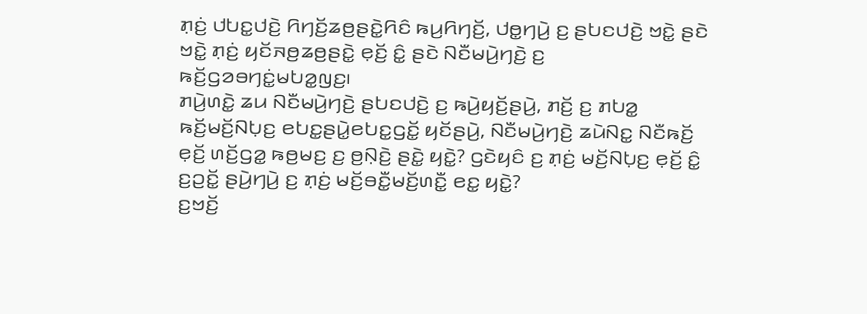ꤊ꤫ꤢꤦ꤬ ꤓꤝꤢ꤭ꤓꤢꤧ꤬ ꤖꤚꤢꤩ꤬ꤘꤥ꤬ꤔꤢꤧ꤭ꤖꤢꤨ ꤒꤣ꤬ꤖꤚꤢꤩ꤬, ꤓꤥ꤭ꤚꤣꤧ꤬ ꤢ꤬ ꤔꤝꤢꤓꤢꤧ꤬ ꤠꤢꤧ꤭ ꤔꤢꤧ ꤠꤢꤧ꤭ ꤊ꤫ꤢꤦ꤬ ꤟꤢꤩꤏꤥ꤬ꤘꤥ꤬ꤔꤢꤧ꤭ ꤕ꤫ꤢꤩ꤬ ꤢꤨ꤭ ꤔꤢꤧ ꤡꤢꤪꤗꤣꤧ꤬ꤚꤢꤧ꤬ ꤢ꤬ ꤒꤢꤩ꤬ꤞꤤꤋꤚꤢꤦ꤭ꤗꤝꤤ꤭ꤜꤢ꤬꤯
ꤊꤣꤧ꤬ꤛꤢꤧ꤭ ꤘꤣ ꤡꤢꤪꤗꤣꤧ꤬ꤚꤢꤧ꤬ ꤔꤝꤢꤓꤢꤧ꤬ ꤢ꤬ ꤒꤣꤧ꤬ꤟꤢꤩ꤬ꤔꤣꤧ꤬, ꤊꤢꤩ꤬ ꤢ꤬ ꤊꤝꤤ꤭ ꤒꤢꤩ꤬ꤗꤢꤩ꤬ꤡꤝ꤫ꤢ꤬ ꤕꤝꤢ꤭ꤔꤣꤧ꤭ꤕꤝꤢ꤭ꤞꤢꤩ꤭ ꤟꤢꤩꤔꤣꤧ꤬, ꤡꤢꤪꤗꤣꤧ꤬ꤚꤢꤧ꤬ ꤘꤣꤧꤡꤢ꤭ ꤡꤢꤪꤒꤢꤩ꤬ ꤕ꤫ꤢꤩ꤬ ꤛꤢꤩ꤬ꤞꤤ꤭ ꤒꤥ꤬ꤗꤢ꤬ ꤢ꤬ ꤥ꤬ꤡ꤫ꤢꤧ꤬ ꤔꤢꤧ꤭ ꤟꤢꤧ꤭? ꤞꤢꤧꤟꤢꤨ ꤢ꤬ ꤊ꤫ꤢꤦ꤬ ꤗꤢꤩ꤬ꤡꤝ꤫ꤢ꤬ ꤕ꤫ꤢꤩ꤬ ꤢꤨ꤭ ꤢ꤬ꤑꤢꤩ꤭ ꤔꤣꤧ꤬ꤚꤣꤧ꤬ ꤢ꤬ ꤊ꤫ꤢꤦ꤬ ꤗꤢꤩ꤬ꤋꤢꤪ꤭ꤗꤢꤩ꤬ꤛꤢꤪ꤭ ꤕꤢ꤭ ꤟꤢꤧ꤭?
ꤢ꤬ꤠꤢꤩ꤬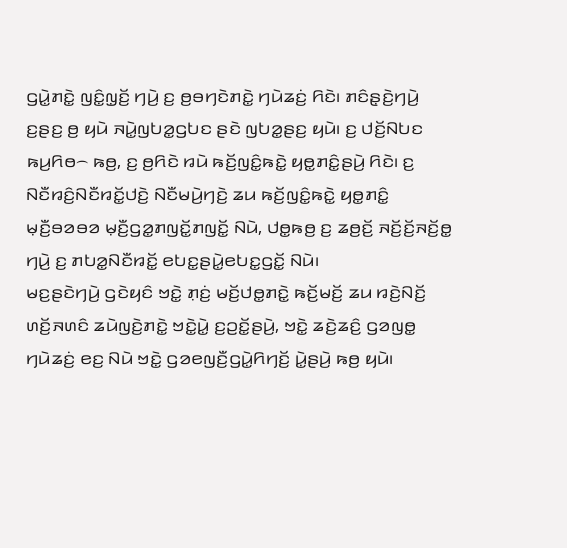ꤞꤣꤧ꤭ꤊꤢꤧ꤭ ꤜꤢꤨ꤭ꤜ꤫ꤢꤩ꤬ ꤚꤣꤧ꤬ ꤢ꤬ ꤥ꤬ꤋꤚꤢꤧꤊꤢꤧ꤭ ꤚꤣꤧꤘꤢꤦ꤬ ꤖꤢꤧ꤯ ꤊꤢꤨꤔ꤫ꤢꤧ꤬ꤚꤣꤧ꤬ ꤢ꤬ꤔꤢ꤬ ꤥ꤬ ꤟꤣꤧ ꤏꤣꤧ꤭ꤜꤝꤤ꤭ꤞꤝꤢ ꤔꤢꤧ ꤜꤝꤤ꤭ꤔꤢ꤬ ꤟꤣꤧ꤯ ꤢ꤬ ꤓꤢꤩ꤬ꤡꤝꤢ ꤒꤣ꤬ꤖꤥ꤮ ꤒꤥ꤬, ꤢ꤬ ꤥ꤬ꤖꤢꤧ ꤙꤣꤧ ꤒꤢꤩ꤬ꤜꤢꤨ꤭ꤒꤢꤧ꤭ ꤟꤥ꤭ꤊꤢꤨ꤭ꤔꤣꤧ꤬ ꤖꤢꤧ꤯ ꤢ꤬ ꤡꤢꤪꤙꤢꤨ꤬ꤡꤢꤪꤙꤢꤩ꤭ꤓꤢꤧ꤬ ꤡꤢꤪꤗꤣꤧ꤬ꤚꤢꤧ꤬ ꤘꤣ ꤒꤢꤩ꤬ꤜꤢꤨ꤭ꤒꤢꤧ꤭ ꤟꤥ꤭ꤊꤢꤨ꤭ ꤗ꤫ꤢꤪ꤬ꤋꤤꤋꤤ ꤗ꤫ꤢꤪ꤬ꤞꤤ꤭ꤊꤜꤢꤩ꤭ꤊꤜꤢꤩ꤭ ꤡꤣꤧ, ꤓꤥ꤭ꤒꤥ꤬ ꤢ꤬ ꤘꤥ꤬ꤢꤩ꤬ ꤏꤢꤩ꤬ꤢꤩ꤬ꤏꤢꤩ꤬ꤥ꤭ ꤚꤣꤧ꤬ ꤢ꤬ ꤊꤝꤤ꤭ꤡꤢꤪꤙꤢꤩ꤭ ꤕꤝꤢ꤭ꤔꤣꤧ꤭ꤕꤝꤢ꤭ꤞꤢꤩ꤭ ꤡꤣꤧ꤯
ꤗꤢ꤬ꤔꤢꤧꤚꤣꤧ꤬ ꤞꤢꤧꤟꤢꤨ ꤠꤢꤧ꤭ ꤊ꤫ꤢꤦ꤬ ꤗꤢꤩ꤬ꤓꤥ꤭ꤊꤢꤧ꤭ ꤒꤢꤩ꤬ꤗꤢꤩ꤬ ꤘꤣ ꤙꤢꤧ꤬ꤡꤢꤩ꤬ ꤛꤢꤩ꤬ꤏꤛꤢꤨ ꤘꤣꤧꤜꤢꤧ꤬ꤊꤢꤧ꤭ ꤠꤢꤧ꤭ꤣꤧ꤭ ꤢ꤬ꤑꤢꤩ꤭ꤔꤣꤧ꤬, ꤠꤢꤧ꤭ ꤘꤢꤧ꤬ꤘꤢꤨ꤬ ꤞꤤꤜꤥ꤭ ꤚꤣꤧꤘꤢꤦ꤬ ꤕꤢ꤬ ꤡꤣꤧ ꤠꤢꤧ꤭ ꤞꤤꤕꤜꤢꤪ꤬ꤞꤣꤧ꤭ꤖꤚꤢꤩ꤬ ꤣꤧ꤭ꤔꤣꤧ꤬ ꤒꤥ꤬ ꤟꤣꤧ꤯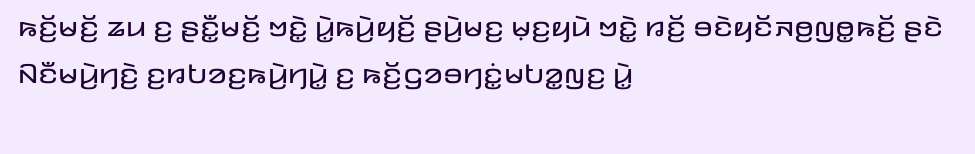ꤒꤢꤩ꤬ꤗꤢꤩ꤬ ꤘꤣ ꤢ꤬ ꤔꤢꤪ꤭ꤗꤢꤩ꤬ ꤠꤢꤧ꤭ ꤣꤧ꤭ꤒꤣꤧ꤬ꤟꤢꤩ꤬ ꤔꤣꤧ꤬ꤗꤢ꤬ ꤗ꤫ꤢ꤬ꤟꤣꤧ ꤠꤢꤧ꤭ ꤙꤢꤩ꤬ ꤋꤢꤧꤟꤢꤩꤏꤥ꤬ꤜꤥ꤭ꤒꤢꤩ꤬ ꤔꤢꤧ ꤡꤢꤪꤗꤣꤧ꤬ꤚꤢꤧ꤬ ꤢ꤬ꤙꤝꤤꤢ꤬ꤒꤣꤧ꤬ꤚꤣꤧ꤭ ꤢ꤬ ꤒꤢꤩ꤬ꤞꤤꤋꤚꤢꤦ꤭ꤗꤝꤤ꤭ꤜꤢ꤬ ꤣꤧ꤭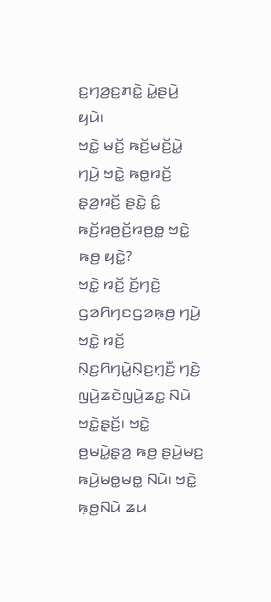ꤢ꤬ꤚꤤ꤬ꤢ꤬ꤊꤢꤧ꤭ ꤣꤧ꤭ꤔꤣꤧ꤬ ꤟꤣꤧ꤯
ꤠꤢꤧ꤭ ꤗꤢꤩ꤬ ꤒꤢꤩ꤬ꤗꤢꤩ꤬ꤣꤧ꤭ ꤚꤣꤧ꤬ ꤠꤢꤧ꤭ ꤒꤥ꤭ꤙꤢꤩ꤬ ꤔ꤫ꤤ꤬ꤙꤢꤩ꤬ ꤔꤢꤧ꤭ ꤢꤨ꤭ ꤒꤢꤩ꤬ꤙꤥ꤬ꤢꤩ꤬ꤙꤥ꤬ꤥ꤭ ꤠꤢꤧ꤭ ꤒꤥ꤬ ꤟꤢꤧ꤭?
ꤠꤢꤧ꤭ ꤙꤢꤩ꤬ ꤢꤩ꤬ꤚꤢꤧ꤬ ꤞꤤꤖꤚꤢꤞꤤꤒ꤫ꤥ꤬ ꤚꤣꤧ꤬ ꤠꤢꤧ꤭ ꤙꤢꤩ꤬ ꤡ꤫ꤢ꤬ꤖꤚꤣꤧ꤭ꤡ꤫ꤢ꤬ꤚ꤫ꤢꤪ꤬ ꤚꤢꤧ꤬ ꤜꤣꤧ꤬ꤘꤢꤧꤜꤣꤧ꤬ꤘꤢ꤭ ꤡꤣꤧ ꤠꤢꤧ꤭ꤔ꤫ꤢꤩ꤬꤯ ꤠꤢꤧ꤭ ꤥ꤬ꤗꤣꤧ꤭ꤔ꤫ꤤ꤬ ꤒꤥ꤬ ꤔꤣꤧ꤬ꤗꤢ꤬ ꤒꤣꤧ꤬ꤗꤥ꤭ꤗꤥ꤭ ꤡꤣꤧ꤯ ꤠꤢꤧ꤭ ꤒ꤫ꤥ꤬ꤡꤣꤧ ꤘꤣ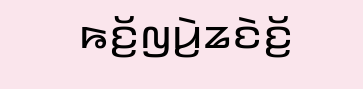ꤒꤢꤩ꤬ꤜꤣꤧ꤬ꤘꤢꤧꤢꤩ꤬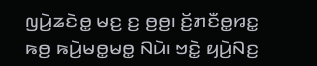ꤜꤣꤧ꤬ꤘꤢꤧꤥ꤭ ꤗꤢ꤬ ꤢ꤬ ꤥ꤬ꤥ꤬꤯ ꤢꤩ꤬ꤊꤢꤪꤥ꤭ꤙꤢ꤭ ꤒꤥ꤬ ꤒꤣꤧ꤬ꤗꤥ꤭ꤗꤥ꤭ ꤡꤣꤧ꤯ ꤠꤢꤧ꤭ ꤟꤣꤧ꤬ꤡꤢ꤬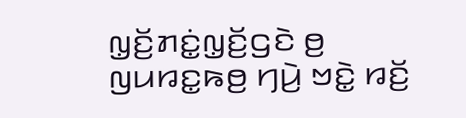ꤜ꤫ꤢꤩ꤬ꤊꤢꤦ꤭ꤜ꤫ꤢꤩ꤬ꤞꤢꤧ ꤥ꤬ ꤜꤣꤙꤢ꤭ꤒꤥ꤬ ꤚꤣꤧ꤬ ꤠꤢꤧ꤭ ꤙꤢꤩ꤬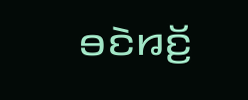ꤋꤢꤧꤙꤢꤩ꤬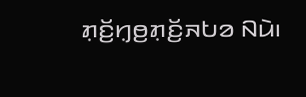ꤊ꤫ꤢꤩ꤬ꤚ꤫ꤥ꤬ꤊ꤫ꤢꤩ꤬ꤏꤝꤤ ꤡꤣꤧ꤯